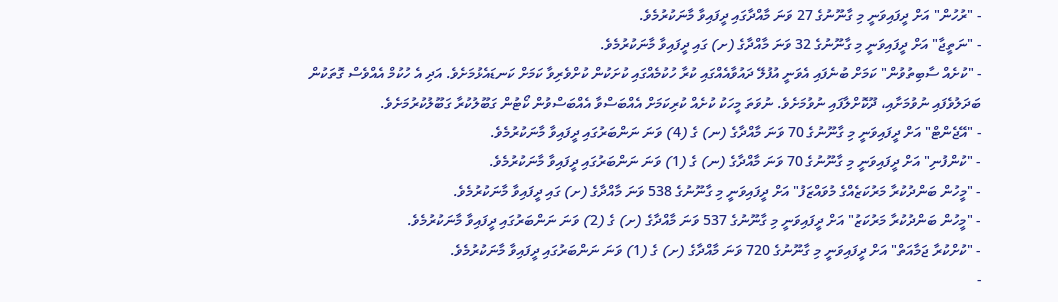- "ރުހުން" އަށް ދީފައިވަނީ މި ގާނޫނުގެ 27 ވަނަ މާއްދާގައި ދީފައިވާ މާނަކުރުމެވެ.
- "ނަތީޖާ" އަށް ދީފައިވަނީ މި ގާނޫނުގެ 32 ވަނަ މާއްދާގެ (ށ) ގައި ދީފައިވާ މާނަކުރުމެވެ.
- "ކުށެއް ސާބިތުވުން" ކަމަށް ބުނެފައި އެވަނީ އުފުލޭ ދައުވާއެއްގައި ކުރާ ހުކުމެއްގައި ކުށަކުން ކުށްވެރިވާ ކަމަށް ކަނޑައެޅުމަށެވެ. އަދި އެ ހުކުމް އެއްވެސް ގޮތަކުން ބަދަލުވެފައި ނުވުމަށާއި، ދޫކޮށްލާފައި ނުވުމަށެވެ. ނުވަތަ މީހަކު ކުށެއް ކުރިކަމަށް އެއްބަސްވާ އެއްބަސްވުން ކޯޓުން ގަބޫލުކުރާ ގަބޫލުކުރުމަށެވެ.
- "އޭޖެންޓް" އަށް ދީފައިވަނީ މި ގާނޫނުގެ 70 ވަނަ މާއްދާގެ (ނ) ގެ (4) ވަނަ ނަންބަރުގައި ދީފައިވާ މާނަކުރުމެވެ.
- "ކުންފުނި" އަށް ދީފައިވަނީ މި ގާނޫނުގެ 70 ވަނަ މާއްދާގެ (ނ) ގެ (1) ވަނަ ނަންބަރުގައި ދީފައިވާ މާނަކުރުމެވެ.
- "މީހުން ބަންދުކުރާ މަރުކަޒެއްގެ މުވައްޒަފު" އަށް ދީފައިވަނީ މި ގާނޫނުގެ 538 ވަނަ މާއްދާގެ (ށ) ގައި ދީފައިވާ މާނަކުރުމެވެ.
- "މީހުން ބަންދުކުރާ މަރުކަޒު" އަށް ދީފައިވަނީ މި ގާނޫނުގެ 537 ވަނަ މާއްދާގެ (ށ) ގެ (2) ވަނަ ނަންބަރުގައި ދީފައިވާ މާނަކުރުމެވެ.
- "ކުށްކުރާ ޖަމާއަތް" އަށް ދީފައިވަނީ މި ގާނޫނުގެ 720 ވަނަ މާއްދާގެ (ށ) ގެ (1) ވަނަ ނަންބަރުގައި ދީފައިވާ މާނަކުރުމެވެ.
-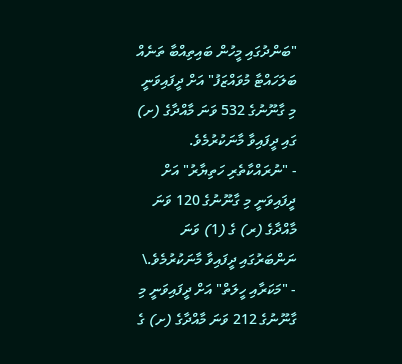"ބަންދުގައި މީހުން ބައިތިއްބާ ތަނެއް ބަލަހައްޓާ މުވައްޒަފު" އަށް ދީފައިވަނީ މި ގާނޫނުގެ 532 ވަނަ މާއްދާގެ (ށ) ގައި ދީފައިވާ މާނަކުރުމެވެ.
- "ނުރައްކާތެރި ހަތިޔާރު" އަށް ދީފައިވަނީ މި ގާނޫނުގެ 120 ވަނަ މާއްދާގެ (ރ) ގެ (1) ވަނަ ނަންބަރުގައި ދީފައިވާ މާނަކުރުމެވެ.\
- "މަކަރާއި ހީލަތް" އަށް ދީފައިވަނީ މި ގާނޫނުގެ 212 ވަނަ މާއްދާގެ (ށ) ގެ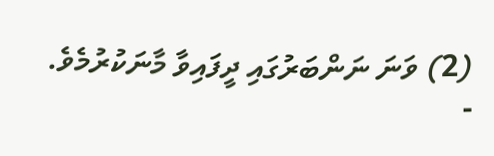(2) ވަނަ ނަންބަރުގައި ދީފައިވާ މާނަކުރުމެވެ.
-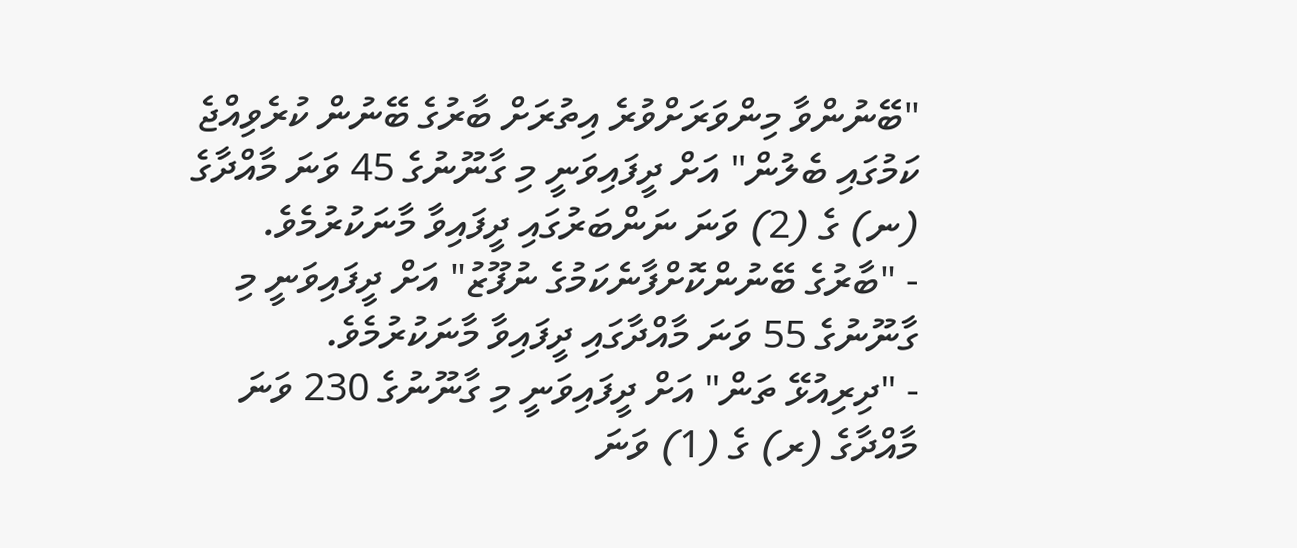"ބޭނުންވާ މިންވަރަށްވުރެ އިތުރަށް ބާރުގެ ބޭނުން ކުރެވިއްޖެ ކަމުގައި ބެލުން" އަށް ދީފައިވަނީ މި ގާނޫނުގެ 45 ވަނަ މާއްދާގެ (ނ) ގެ (2) ވަނަ ނަންބަރުގައި ދީފައިވާ މާނަކުރުމެވެ.
- "ބާރުގެ ބޭނުންކޮށްފާނެކަމުގެ ނުފޫޒު" އަށް ދީފައިވަނީ މި ގާނޫނުގެ 55 ވަނަ މާއްދާގައި ދީފައިވާ މާނަކުރުމެވެ.
- "ދިރިއުޅޭ ތަން" އަށް ދީފައިވަނީ މި ގާނޫނުގެ 230 ވަނަ މާއްދާގެ (ރ) ގެ (1) ވަނަ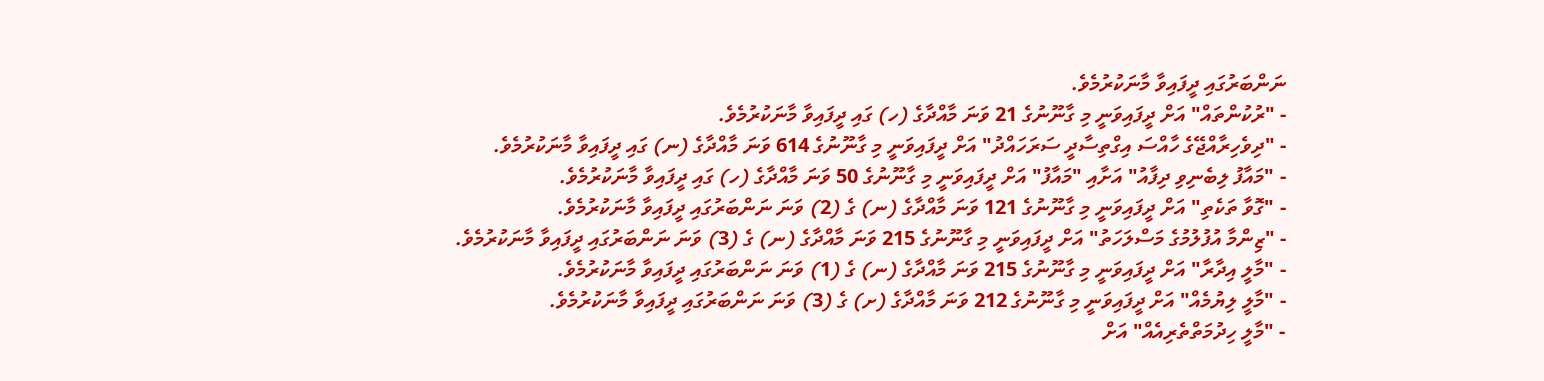ނަންބަރުގައި ދީފައިވާ މާނަކުރުމެވެ.
- "ރުކުންތައް" އަށް ދީފައިވަނީ މި ގާނޫނުގެ 21 ވަނަ މާއްދާގެ (ހ) ގައި ދީފައިވާ މާނަކުރުމެވެ.
- "ދިވެހިރާއްޖޭގެ ހާއްސަ އިގްތިސާދީ ސަރަހައްދު" އަށް ދީފައިވަނީ މި ގާނޫނުގެ 614 ވަނަ މާއްދާގެ (ނ) ގައި ދީފައިވާ މާނަކުރުމެވެ.
- "މައާފު ލިބެނިވި ދިފާއު" އަށާއި "މައާފު" އަށް ދީފައިވަނީ މި ގާނޫނުގެ 50 ވަނަ މާއްދާގެ (ހ) ގައި ދީފައިވާ މާނަކުރުމެވެ.
- "ގޮވާ ތަކެތި" އަށް ދީފައިވަނީ މި ގާނޫނުގެ 121 ވަނަ މާއްދާގެ (ނ) ގެ (2) ވަނަ ނަންބަރުގައި ދީފައިވާ މާނަކުރުމެވެ.
- "ޒިންމާ އުފުލުމުގެ މަސްލަހަތު" އަށް ދީފައިވަނީ މި ގާނޫނުގެ 215 ވަނަ މާއްދާގެ (ނ) ގެ (3) ވަނަ ނަންބަރުގައި ދީފައިވާ މާނަކުރުމެވެ.
- "މާލީ އިދާރާ" އަށް ދީފައިވަނީ މި ގާނޫނުގެ 215 ވަނަ މާއްދާގެ (ނ) ގެ (1) ވަނަ ނަންބަރުގައި ދީފައިވާ މާނަކުރުމެވެ.
- "މާލީ ލިޔުމެއް" އަށް ދީފައިވަނީ މި ގާނޫނުގެ 212 ވަނަ މާއްދާގެ (ށ) ގެ (3) ވަނަ ނަންބަރުގައި ދީފައިވާ މާނަކުރުމެވެ.
- "މާލީ ހިދުމަތްތެރިއެއް" އަށް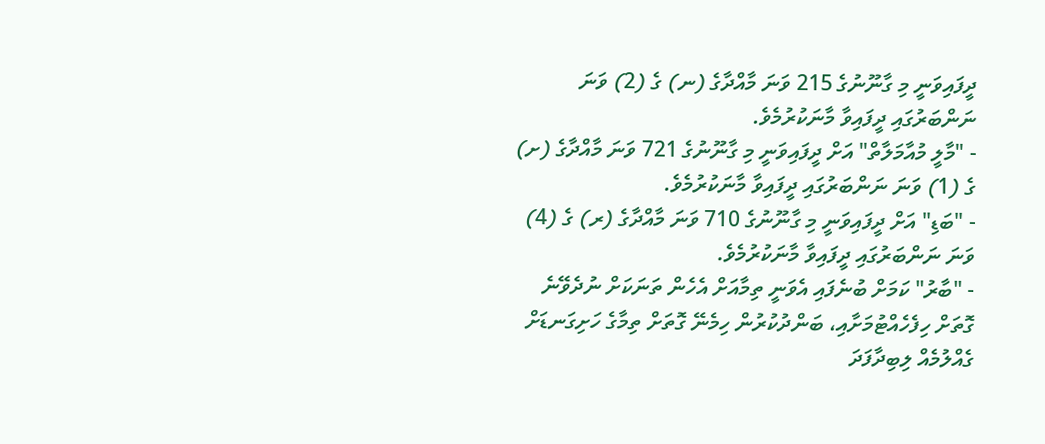ދީފައިވަނީ މި ގާނޫނުގެ 215 ވަނަ މާއްދާގެ (ނ) ގެ (2) ވަނަ ނަންބަރުގައި ދީފައިވާ މާނަކުރުމެވެ.
- "މާލީ މުއާމަލާތް" އަށް ދީފައިވަނީ މި ގާނޫނުގެ 721 ވަނަ މާއްދާގެ (ށ) ގެ (1) ވަނަ ނަންބަރުގައި ދީފައިވާ މާނަކުރުމެވެ.
- "ބަޑި" އަށް ދީފައިވަނީ މި ގާނޫނުގެ 710 ވަނަ މާއްދާގެ (ރ) ގެ (4) ވަނަ ނަންބަރުގައި ދީފައިވާ މާނަކުރުމެވެ.
- "ބާރު" ކަމަށް ބުނެފައި އެވަނީ ތިމާއަށް އެހެން ތަނަކަށް ނުދެވޭނެ ގޮތަށް ހިފެހެއްޓުމަށާއި، ބަންދުކުރުން ހިމެނޭ ގޮތަށް ތިމާގެ ހަށިގަނޑަށް ގެއްލުމެއް ލިބިދާފަދަ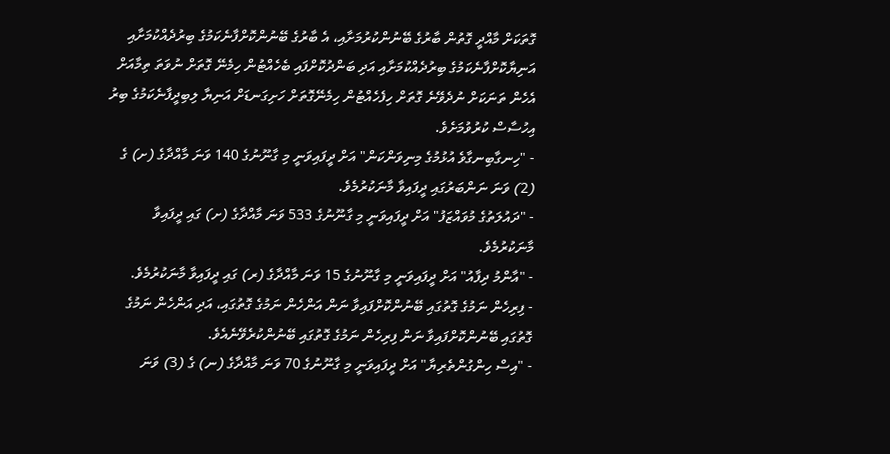ގޮތަކަށް މާއްދީ ގޮތުން ބާރުގެ ބޭނުންކުރުމަށާއި، އެ ބާރުގެ ބޭނުންކޮށްފާނެކަމުގެ ބިރުދެއްކުމަށާއި އަނިޔާކޮށްފާނެކަމުގެ ބިރުދެއްކުމަށާއި އަދި ބަންދުކޮށްފައި ބެހެއްޓުން ހިމެނޭ ގޮތަށް ނުވަތަ ތިމާއަށް އެހެން ތަނަކަށް ނުދެވޭނެ ގޮތަށް ހިފެހެއްޓުން ހިމެނޭގޮތަށް ހަށިގަނޑަށް އަނިޔާ ލިބިދީފާނެކަމުގެ ބިރު އިހުސާސް ކުރުވުމަށެވެ.
- "ހިނގާބިނގާވެ އުޅުމުގެ މިނިވަންކަން" އަށް ދީފައިވަނީ މި ގާނޫނުގެ 140 ވަނަ މާއްދާގެ (ށ) ގެ (2) ވަނަ ނަންބަރުގައި ދީފައިވާ މާނަކުރުމެވެ.
- "ދައުލަތުގެ މުވައްޒަފު" އަށް ދީފައިވަނީ މި ގާނޫނުގެ 533 ވަނަ މާއްދާގެ (ށ) ގައި ދީފައިވާ މާނަކުރުމެވެ.
- "އާންމު ދިފާއު" އަށް ދީފައިވަނީ މި ގާނޫނުގެ 15 ވަނަ މާއްދާގެ (ރ) ގައި ދީފައިވާ މާނަކުރުމެވެ.
- ފިރިހެން ނަމުގެ ގޮތުގައި ބޭނުންކޮށްފައިވާ ނަން އަންހެން ނަމުގެ ގޮތުގައި، އަދި އަންހެން ނަމުގެ ގޮތުގައި ބޭނުންކޮށްފައިވާ ނަން ފިރިހެން ނަމުގެ ގޮތުގައި ބޭނުންކުރެވޭނެއެވެ.
- "އިސް ހިންގުންތެރިޔާ" އަށް ދީފައިވަނީ މި ގާނޫނުގެ 70 ވަނަ މާއްދާގެ (ނ) ގެ (3) ވަނަ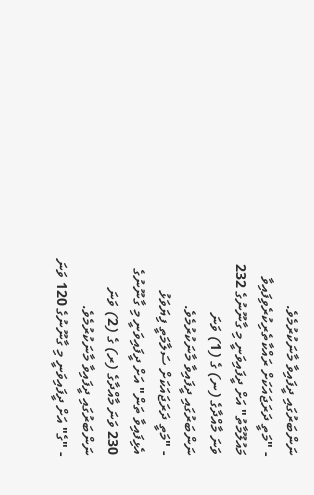ނަންބަރުގައި ދީފައިވާ މާނަކުރުމެވެ.
- "މަތީ ދަރަޖައަކަށް ރައްކާތެރިކުރެވިފައިވާ މައުލޫމާތު" އަށް ދީފައިވަނީ މި ގާނޫނުގެ 232 ވަނަ މާއްދާގެ (ނ) ގެ (1) ވަނަ ނަންބަރުގައި ދީފައިވާ މާނަކުރުމެވެ.
- "މަތީ ދަރަޖައަކަށް ސަލާމަތީ ފިޔަވަޅު އެޅިފައިވާ ތަން" އަށް ދީފައިވަނީ މި ގާނޫނުގެ 230 ވަނަ މާއްދާގެ (ރ) ގެ (2) ވަނަ ނަންބަރުގައި ދީފައިވާ މާނަކުރުމެވެ.
- "ގެ" އަށް ދީފައިވަނީ މި ގާނޫނުގެ 120 ވަނަ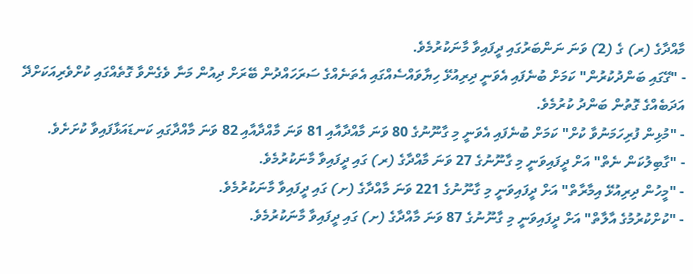މާއްދާގެ (ރ) ގެ (2) ވަނަ ނަންބަރުގައި ދީފައިވާ މާނަކުރުމެވެ.
- "ގޭގައި ބަންދުކުރުން" ކަމަށް ބުނެފައި އެވަނީ ދިރިއުޅޭ ހިޔާވައްސެއްގައި އެތަނެއްގެ ސަރަހައްދުން ބޭރަށް ދިއުން މަނާ ވެގެންވާ ގޮތެއްގައި ކުށްވެރިއަކަށްދޭ އަދަބެއްގެ ގޮތުން ބަންދު ކުރުމެވެ.
- "މުޅިން ފުރިހަމަނުވާ ކުށް" ކަމަށް ބުނެފައި އެވަނީ މި ގާނޫނުގެ 80 ވަނަ މާއްދާއާއި 81 ވަނަ މާއްދާއާއި 82 ވަނަ މާއްދާގައި ކަނޑައަޅާފައިވާ ކުށަށެވެ.
- "ގާބިލުކަން ނެތް" އަށް ދީފައިވަނީ މި ގާނޫނުގެ 27 ވަނަ މާއްދާގެ (ރ) ގައި ދީފައިވާ މާނަކުރުމެވެ.
- "މީހުން ދިރިއުޅޭ އިމާރާތް" އަށް ދީފައިވަނީ މި ގާނޫނުގެ 221 ވަނަ މާއްދާގެ (ށ) ގައި ދީފައިވާ މާނަކުރުމެވެ.
- "ކުށްކުރުމުގެ އާލާތް" އަށް ދީފައިވަނީ މި ގާނޫނުގެ 87 ވަނަ މާއްދާގެ (ށ) ގައި ދީފައިވާ މާނަކުރުމެވެ.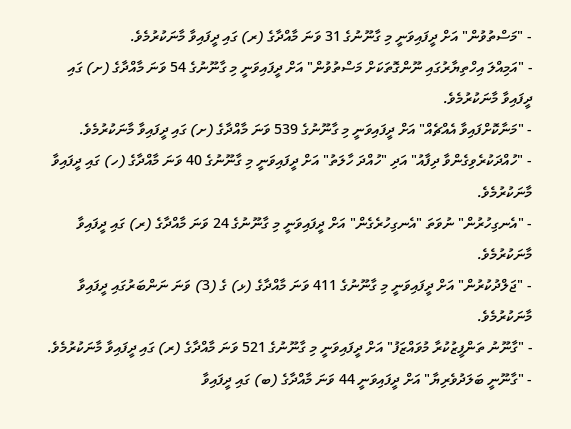- "މަސްތުވުން" އަށް ދީފައިވަނީ މި ގާނޫނުގެ 31 ވަނަ މާއްދާގެ (ރ) ގައި ދީފައިވާ މާނަކުރުމެވެ.
- "އަމިއްލަ އިހްތިޔާރުގައި ނޫންގޮތަކަށް މަސްތުވުން" އަށް ދީފައިވަނީ މި ގާނޫނުގެ 54 ވަނަ މާއްދާގެ (ށ) ގައި ދީފައިވާ މާނަކުރުމެވެ.
- "މަނާކޮށްފައިވާ އެއްޗެއް" އަށް ދީފައިވަނީ މި ގާނޫނުގެ 539 ވަނަ މާއްދާގެ (ށ) ގައި ދީފައިވާ މާނަކުރުމެވެ.
- "ހުއްދަކުރެވިގެންވާ ދިފާއު" އަދި "ހުއްދަ ހާލަތު" އަށް ދީފައިވަނީ މި ގާނޫނުގެ 40 ވަނަ މާއްދާގެ (ހ) ގައި ދީފައިވާ މާނަކުރުމެވެ.
- "އެނގިހުރުން" ނުވަތަ "އެނގިހުރެގެން" އަށް ދީފައިވަނީ މި ގާނޫނުގެ 24 ވަނަ މާއްދާގެ (ރ) ގައި ދީފައިވާ މާނަކުރުމެވެ.
- "ޖަލްދުކުރުން" އަށް ދީފައިވަނީ މި ގާނޫނުގެ 411 ވަނަ މާއްދާގެ (ޅ) ގެ (3) ވަނަ ނަންބަރުގައި ދީފައިވާ މާނަކުރުމެވެ.
- "ގާނޫނު ތަންފީޒުކުރާ މުވައްޒަފު" އަށް ދީފައިވަނީ މި ގާނޫނުގެ 521 ވަނަ މާއްދާގެ (ރ) ގައި ދީފައިވާ މާނަކުރުމެވެ.
- "ގާނޫނީ ބަލަދުވެރިޔާ" އަށް ދީފައިވަނީ 44 ވަނަ މާއްދާގެ (ބ) ގައި ދީފައިވާ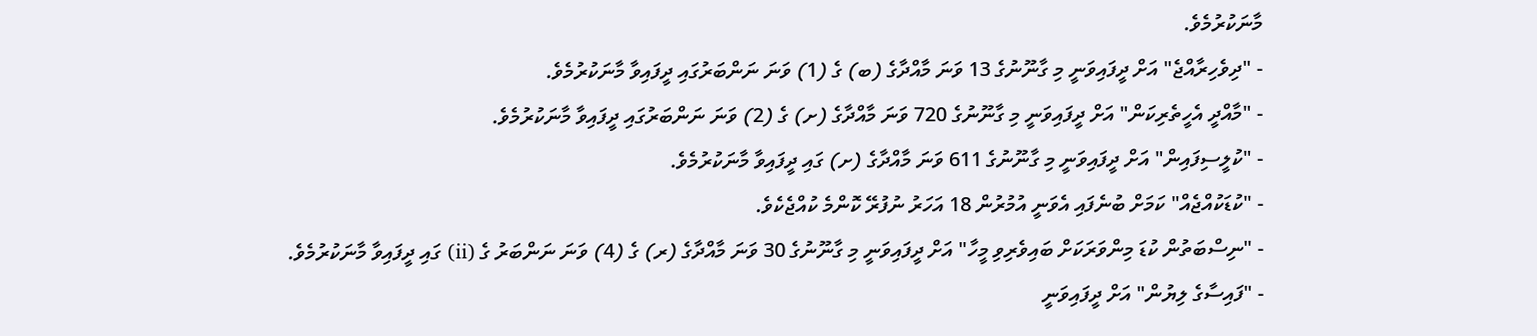މާނަކުރުމެވެ.
- "ދިވެހިރާއްޖެ" އަށް ދީފައިވަނީ މި ގާނޫނުގެ 13 ވަނަ މާއްދާގެ (ބ) ގެ (1) ވަނަ ނަންބަރުގައި ދީފައިވާ މާނަކުރުމެވެ.
- "މާއްދީ އެހީތެރިކަން" އަށް ދީފައިވަނީ މި ގާނޫނުގެ 720 ވަނަ މާއްދާގެ (ށ) ގެ (2) ވަނަ ނަންބަރުގައި ދީފައިވާ މާނަކުރުމެވެ.
- "ކުލީސިފައިން" އަށް ދީފައިވަނީ މި ގާނޫނުގެ 611 ވަނަ މާއްދާގެ (ށ) ގައި ދީފައިވާ މާނަކުރުމެވެ.
- "ކުޑަކުއްޖެއް" ކަމަށް ބުނެފައި އެވަނީ އުމުރުން 18 އަހަރު ނުފުރޭ ކޮންމެ ކުއްޖެކެވެ.
- "ނިސްބަތުން ކުޑަ މިންވަރަކަށް ބައިވެރިވި މީހާ" އަށް ދީފައިވަނީ މި ގާނޫނުގެ 30 ވަނަ މާއްދާގެ (ރ) ގެ (4) ވަނަ ނަންބަރު ގެ (ii) ގައި ދީފައިވާ މާނަކުރުމެވެ.
- "ފައިސާގެ ލިޔުން" އަށް ދީފައިވަނީ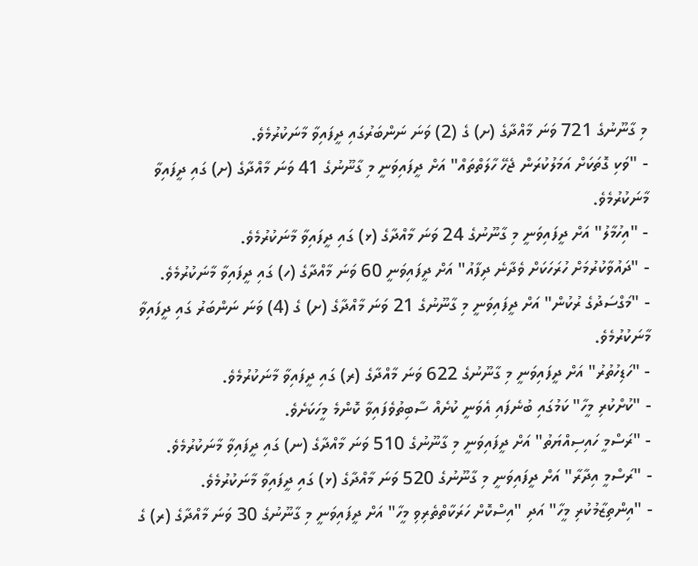މި ގާނޫނުގެ 721 ވަނަ މާއްދާގެ (ށ) ގެ (2) ވަނަ ނަންބަރުގައި ދީފައިވާ މާނަކުރުމެވެ.
- "ވަކި ގޮތަކަށް އަމަލުކުރަން ޖެހޭ ހާލަތްތައް" އަށް ދީފައިވަނީ މި ގާނޫނުގެ 41 ވަނަ މާއްދާގެ (ށ) ގައި ދީފައިވާ މާނަކުރުމެވެ.
- "އިހުމާލު" އަށް ދީފައިވަނީ މި ގާނޫނުގެ 24 ވަނަ މާއްދާގެ (ޅ) ގައި ދީފައިވާ މާނަކުރުމެވެ.
- "ދައުވާކުރުމަށް ހުރަހަކަށް ވެދާނެ ދިފާއު" އަށް ދީފައިވަނީ 60 ވަނަ މާއްދާގެ (ހ) ގައި ދީފައިވާ މާނަކުރުމެވެ.
- "މަގްސަދުގެ ރުކުން" އަށް ދީފައިވަނީ މި ގާނޫނުގެ 21 ވަނަ މާއްދާގެ (ށ) ގެ (4) ވަނަ ނަންބަރު ގައި ދީފައިވާ މާނަކުރުމެވެ.
- "ހަޑިހުތުރު" އަށް ދީފައިވަނީ މި ގާނޫނުގެ 622 ވަނަ މާއްދާގެ (ރ) ގައި ދީފައިވާ މާނަކުރުމެވެ.
- "ކުށްކުރި މީހާ" ކަމުގައި ބުނެފައި އެވަނީ ކުށެއް ސާބިތުވެފައިވާ ކޮންމެ މީހަކަށެވެ.
- "ރަސްމީ ހައިސިއްޔަތު" އަށް ދީފައިވަނީ މި ގާނޫނުގެ 510 ވަނަ މާއްދާގެ (ނ) ގައި ދީފައިވާ މާނަކުރުމެވެ.
- "ރަސްމީ އިދާރާ" އަށް ދީފައިވަނީ މި ގާނޫނުގެ 520 ވަނަ މާއްދާގެ (ޅ) ގައި ދީފައިވާ މާނަކުރުމެވެ.
- "އިންތިޒާމުކުރި މީހާ" އަދި "އިސްކޮށް ހަރަކާތްތެރިވި މީހާ" އަށް ދީފައިވަނީ މި ގާނޫނުގެ 30 ވަނަ މާއްދާގެ (ރ) ގެ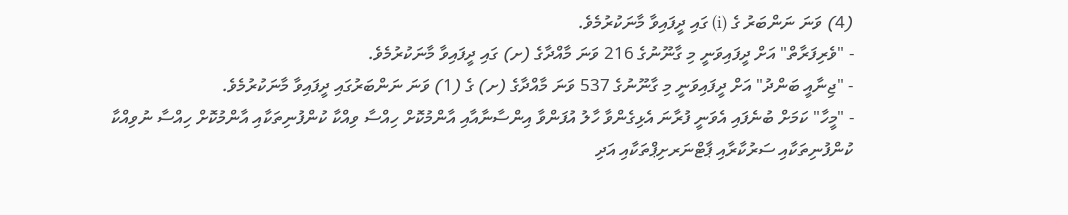(4) ވަނަ ނަންބަރު ގެ (i) ގައި ދީފައިވާ މާނަކުރުމެވެ.
- "ވެރިފަރާތް" އަށް ދީފައިވަނީ މި ގާނޫނުގެ 216 ވަނަ މާއްދާގެ (ށ) ގައި ދީފައިވާ މާނަކުރުމެވެ.
- "ޖިނާއީ ބަންދު" އަށް ދީފައިވަނީ މި ގާނޫނުގެ 537 ވަނަ މާއްދާގެ (ށ) ގެ (1) ވަނަ ނަންބަރުގައި ދީފައިވާ މާނަކުރުމެވެ.
- "މީހާ" ކަމަށް ބުނެފައި އެވަނީ ފުރާނަ އެޅިގެންވާ ހާލު އުފަންވާ އިންސާނާއާއި އާންމުކޮށް ހިއްސާ ވިއްކާ ކުންފުނިތަކާއި އާންމުކޮށް ހިއްސާ ނުވިއްކާ ކުންފުނިތަކާއި ސަރުކާރާއި ޕާޓްނަރށިޕްތަކާއި އަދި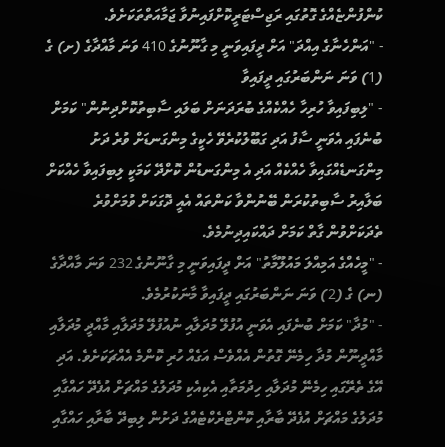ކުންފުންޏެއްގެ ގޮތުގައި ރަޖިސްޓަރީކޮށްފައިނުވާ ޖަމާއަތްތަކަށެވެ.
- "އަންހެނާގެ އިއްދަ" އަށް ދީފައިވަނީ މި ގާނޫނުގެ 410 ވަނަ މާއްދާގެ (ށ) ގެ (1) ވަނަ ނަންބަރުގައި ދީފައިވާ
- "ލިބިފައިވާ ހުރިހާ ހެއްކެއްގެ ބުރަދަނަށް ބަލައި ސާބިތުކޮށްދިނުން" ކަމަށް ބުނެފައި އެވަނީ ސާފު އަދި ގަބޫލުކުރެވޭ ހެކީގެ މިންގަނޑަށް ވުރެ ދަށު މިންގަނޑެއްގައިވާ ހެއްކެއް އަދި އެ މިންގަނޑުން ކޮށްދޭ ކަމަކީ ލިބިފައިވާ ހެއްކަށް ބަލާއިރު ސާބިތުކުރަން ބޭނުންވާ ކަންތައް އެއީ ދޮގަކަށް ވުމަށްވުރެ ތެދަކަށްވުން ގާތް ކަމަށް ދައްކައިދިނުމެވެ.
- "މީހެއްގެ އަމިއްލަ މައުލޫމާތު" އަށް ދީފައިވަނީ މި ގާނޫނުގެ 232 ވަނަ މާއްދާގެ (ނ) ގެ (2) ވަނަ ނަންބަރުގައި ދީފައިވާ މާނަކުރުމެވެ.
- "މުދާ" ކަމަށް ބުނެފައި އެވަނީ އުފުލޭ މުދަލާއި ނުއުފުލޭ މުދަލާއި މާއްދީ މުދަލާއި މާއްދީނޫން މުދާ ހިމެނޭ ގޮތުން އެއްވެސް އަގެއް ހުރި ކޮންމެ އެއްޗަކަށެވެ. އަދި އޭގެ ތެރޭގައި ހިމެނޭ މުދަލާއި ހިދުމަތާއި އެކިއެކި މުދަލުގެ މައްޗަށް އުފެދޭ ހައްގާއި މުދަލުގެ މައްޗަށް އުފެދޭ ބާރާއި ކޮންޓްރެކްޓެއްގެ ދަށުން ލިބިދޭ ބާރާއި ހައްގާއި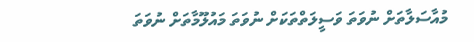މުއާސަލާތަށް ނުވަތަ ވަސީލަތްތަކަށް ނުވަތަ މައުލޫމާތަށް ނުވަތަ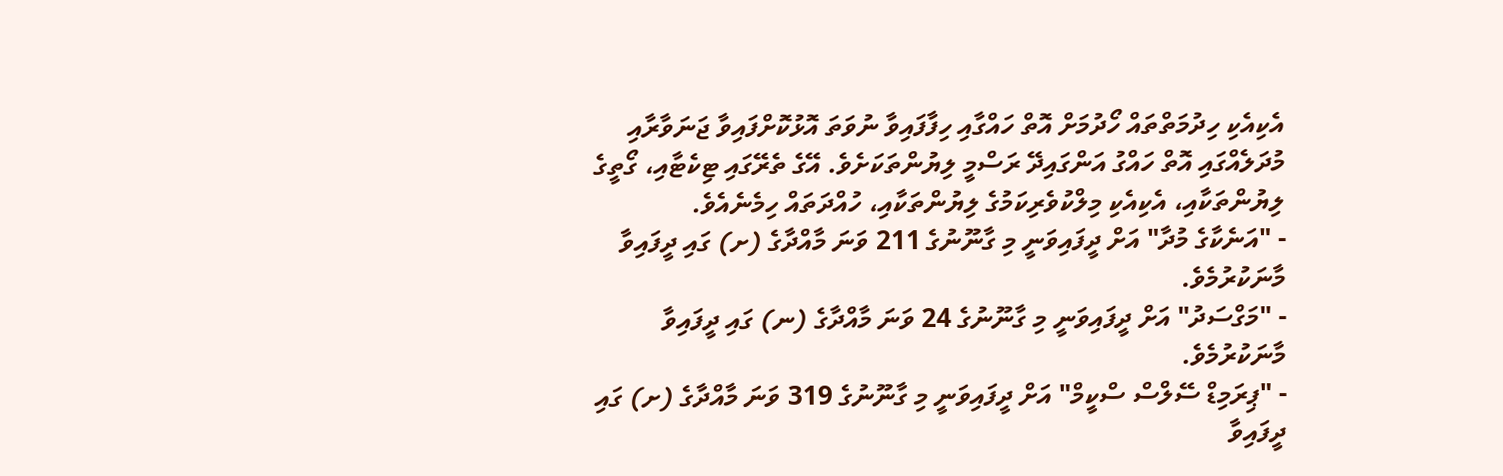އެކިއެކި ހިދުމަތްތައް ހޯދުމަށް އޮތް ހައްގާއި ހިފާފައިވާ ނުވަތަ އޮޅުކޮށްފައިވާ ޖަނަވާރާއި މުދަލެއްގައި އޮތް ހައްގު އަންގައިދޭ ރަސްމީ ލިޔުންތަކަށެވެ. އޭގެ ތެރޭގައި ޓިކެޓާއި، ގޯތީގެ ލިޔުންތަކާއި، އެކިއެކި މިލްކުވެރިކަމުގެ ލިޔުންތަކާއި، ހުއްދަތައް ހިމެނެއެވެ.
- "އަނެކާގެ މުދާ" އަށް ދީފައިވަނީ މި ގާނޫނުގެ 211 ވަނަ މާއްދާގެ (ށ) ގައި ދީފައިވާ މާނަކުރުމެވެ.
- "މަގްސަދު" އަށް ދީފައިވަނީ މި ގާނޫނުގެ 24 ވަނަ މާއްދާގެ (ނ) ގައި ދީފައިވާ މާނަކުރުމެވެ.
- "ޕިރަމިޑް ސޭލްސް ސްކީމް" އަށް ދީފައިވަނީ މި ގާނޫނުގެ 319 ވަނަ މާއްދާގެ (ށ) ގައި ދީފައިވާ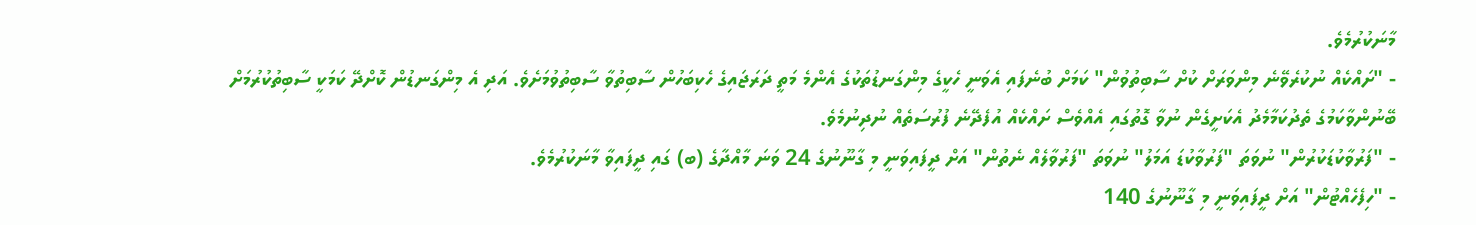މާނަކުރުމެވެ.
- "ށައްކެއް ނުކުރެވޭނެ މިންވަރަށް ކުށް ސާބިތުވުން" ކަމަށް ބުނެފައި އެވަނީ ހެކީގެ މިންގަނޑުތަކުގެ އެންމެ މަތީ ދަރަޖައިގެ ހެކިބަހުން ސާބިތުވާ ސާބިތުވުމަށެވެ. އަދި އެ މިންގަނޑުން ކޮށްދޭ ކަމަކީ ސާބިތުކުރުމަށް ބޭނުންވާކަމުގެ ތެދުކަމާމެދު އެކަށީގެން ނުވާ ގޮތުގައި އެއްވެސް ށައްކެއް އުފެދޭނެ ފުރުސަތެއް ނުދިނުމެވެ.
- "ފަރުވާކުޑަކުރުން" ނުވަތަ "ފަރުވާކުޑަ އަމަލު" ނުވަތަ "ފަރުވާލެއް ނެތުން" އަށް ދީފައިވަނީ މި ގާނޫނުގެ 24 ވަނަ މާއްދާގެ (ބ) ގައި ދީފައިވާ މާނަކުރުމެވެ.
- "ހިފެހެއްޓުން" އަށް ދީފައިވަނީ މި ގާނޫނުގެ 140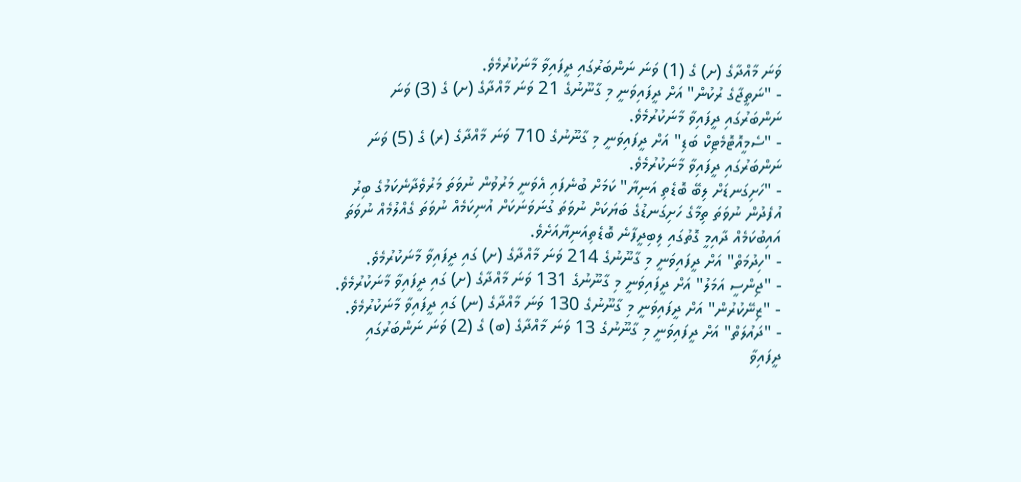ވަނަ މާއްދާގެ (ށ) ގެ (1) ވަނަ ނަންބަރުގައި ދީފައިވާ މާނަކުރުމެވެ.
- "ނަތީޖާގެ ރުކުން" އަށް ދީފައިވަނީ މި ގާނޫނުގެ 21 ވަނަ މާއްދާގެ (ށ) ގެ (3) ވަނަ ނަންބަރުގައި ދީފައިވާ މާނަކުރުމެވެ.
- "ސެމީއޮޓޮމެޓިކް ބަޑި" އަށް ދީފައިވަނީ މި ގާނޫނުގެ 710 ވަނަ މާއްދާގެ (ރ) ގެ (5) ވަނަ ނަންބަރުގައި ދީފައިވާ މާނަކުރުމެވެ.
- "ހަށިގަނޑަށް ލިބޭ ބޮޑެތި އަނިޔާ" ކަމަށް ބުނެފައި އެވަނީ މަރުވުން ނުވަތަ މަރުވެދާނެކަމުގެ ބިރު އުފެދުން ނުވަތަ ތިމާގެ ހަށިގަނޑުގެ ބަޔަކަށް ނުވަތަ ގުނަވަނަކަށް އުނިކަމެއް ނުވަތަ ގެއްލުމެއް ނުވަތަ އައިބުކަމެއް ދާއިމީ ގޮތުގައި ލިބިދީފާނެ ބޮޑެތިއަނިޔާއަށެވެ.
- "ހިދުމަތް" އަށް ދީފައިވަނީ މި ގާނޫނުގެ 214 ވަނަ މާއްދާގެ (ށ) ގައި ދީފައިވާ މާނަކުރުމެވެ.
- "ޖިންސީ އަމަލު" އަށް ދީފައިވަނީ މި ގާނޫނުގެ 131 ވަނަ މާއްދާގެ (ށ) ގައި ދީފައިވާ މާނަކުރުމެވެ.
- "ޒިނޭކުރުން" އަށް ދީފައިވަނީ މި ގާނޫނުގެ 130 ވަނަ މާއްދާގެ (ނ) ގައި ދީފައިވާ މާނަކުރުމެވެ.
- "ދައުލަތް" އަށް ދީފައިވަނީ މި ގާނޫނުގެ 13 ވަނަ މާއްދާގެ (ބ) ގެ (2) ވަނަ ނަންބަރުގައި ދީފައިވާ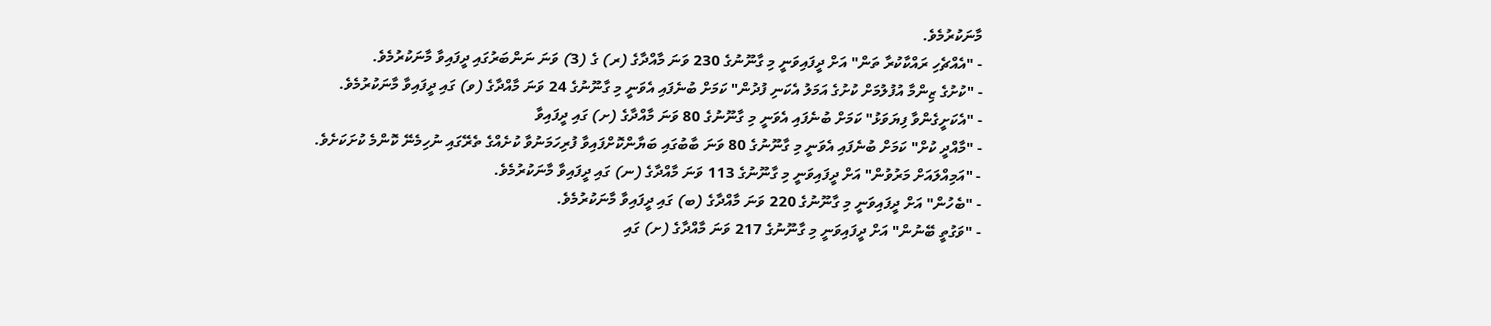މާނަކުރުމެވެ.
- "އެއްޗެހި ރައްކާކުރާ ތަން" އަށް ދީފައިވަނީ މި ގާނޫނުގެ 230 ވަނަ މާއްދާގެ (ރ) ގެ (3) ވަނަ ނަންބަރުގައި ދީފައިވާ މާނަކުރުމެވެ.
- "ކުށުގެ ޒިންމާ އުފުލުމަށް ކުށުގެ އަމަލު އެކަނި ފުދުން" ކަމަށް ބުނެފައި އެވަނީ މި ގާނޫނުގެ 24 ވަނަ މާއްދާގެ (ވ) ގައި ދީފައިވާ މާނަކުރުމެވެ.
- "އެކަށީގެންވާ ފިޔަވަޅު" ކަމަށް ބުނެފައި އެވަނީ މި ގާނޫނުގެ 80 ވަނަ މާއްދާގެ (ށ) ގައި ދީފައިވާ
- "މާއްދީ ކުށް" ކަމަށް ބުނެފައި އެވަނީ މި ގާނޫނުގެ 80 ވަނަ ބާބުގައި ބަޔާންކޮށްފައިވާ ފުރިހަމަނުވާ ކުށެއްގެ ތެރޭގައި ނުހިމެނޭ ކޮންމެ ކުށަކަށެވެ.
- "އަމިއްލައަށް މަރުވުން" އަށް ދީފައިވަނީ މި ގާނޫނުގެ 113 ވަނަ މާއްދާގެ (ނ) ގައި ދީފައިވާ މާނަކުރުމެވެ.
- "ބެހުން" އަށް ދީފައިވަނީ މި ގާނޫނުގެ 220 ވަނަ މާއްދާގެ (ބ) ގައި ދީފައިވާ މާނަކުރުމެވެ.
- "ވަގުތީ ބޭނުން" އަށް ދީފައިވަނީ މި ގާނޫނުގެ 217 ވަނަ މާއްދާގެ (ށ) ގައި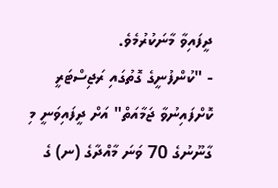ދީފައިވާ މާނަކުރުމެވެ.
- "ކުންފުނީގެ ގޮތުގައި ރަޖިސްޓަރީ ކޮށްފައިނުވާ ޖަމާއަތް" އަށް ދީފައިވަނީ މި ގާނޫނުގެ 70 ވަނަ މާއްދާގެ (ނ) ގެ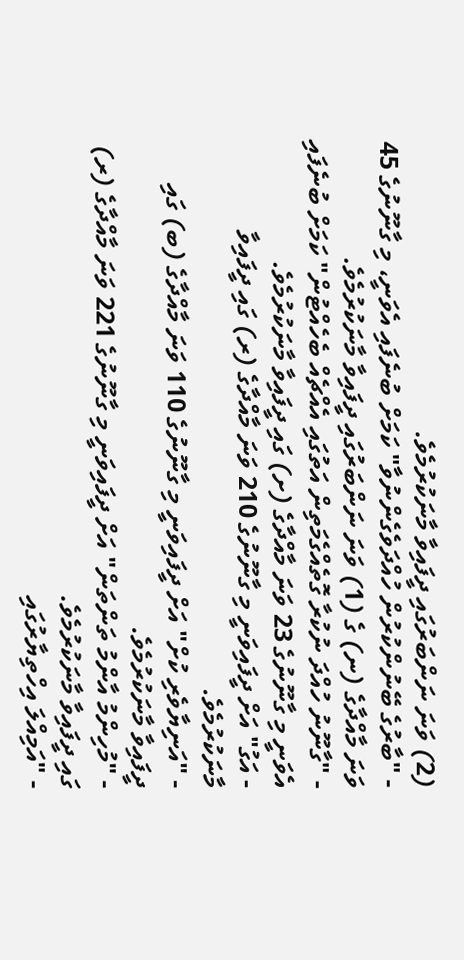(2) ވަނަ ނަންބަރުގައި ދީފައިވާ މާނަކުރުމެވެ.
- "ބާރުގެ ބޭނުންކުރުން ހުއްދަވެގެންނުވާ" ކަމަށް ބުނެފައި އެވަނީ، މި ގާނޫނުގެ 45 ވަނަ މާއްދާގެ (ނ) ގެ (1) ވަނަ ނަންބަރުގައި ދީފައިވާ މާނަކުރުމެވެ.
- "ގާނޫނު ހުއްދަ ނުކުރާ ގޮތެއްގެމަތިން އަތުގައި އެއްޗެއް ބެހެއްޓުން" ކަމަށް ބުނެފައި އެވަނީ މި ގާނޫނުގެ 23 ވަނަ މާއްދާގެ (ށ) ގައި ދީފައިވާ މާނަކުރުމެވެ.
- އަގު" އަށް ދީފައިވަނީ މި ގާނޫނުގެ 210 ވަނަ މާއްދާގެ (ރ) ގައި ދީފައިވާ މާނަކުރުމެވެ.
- "އަނިޔާވެރި ކުށް" އަށް ދީފައިވަނީ މި ގާނޫނުގެ 110 ވަނަ މާއްދާގެ (ބ) ގައި ދީފައިވާ މާނަކުރުމެވެ.
- "މުހިންމު އާންމު ތަންތަން" އަށް ދީފައިވަނީ މި ގާނޫނުގެ 221 ވަނަ މާއްދާގެ (ރ) ގައި ދީފައިވާ މާނަކުރުމެވެ.
- "އަމިއްލަ އިހްތިޔާރުގައި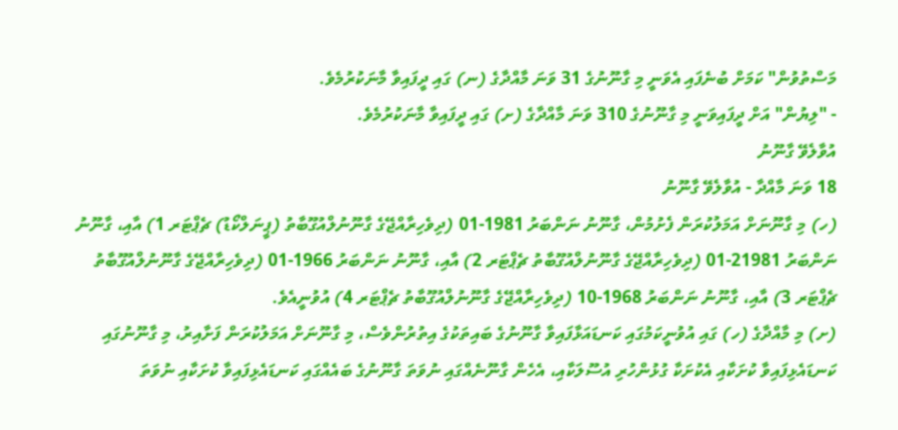މަސްތުވުން" ކަމަށް ބުނެފައި އެވަނީ މި ގާނޫނުގެ 31 ވަނަ މާއްދާގެ (ނ) ގައި ދީފައިވާ މާނަކުރުމެވެ.
- "ލިޔުން" އަށް ދީފައިވަނީ މި ގާނޫނުގެ 310 ވަނަ މާއްދާގެ (ށ) ގައި ދީފައިވާ މާނަކުރުމެވެ.
އުވާލެވޭ ގާނޫނު
18 ވަނަ މާއްދާ - އުވާލެވޭ ގާނޫނު
(ހ) މި ގާނޫނަށް އަމަލުކުރަން ފެށުމުން، ގާނޫނު ނަންބަރު 1981-01 (ދިވެހިރާއްޖޭގެ ގާނޫނުލްއުގޫބާތު (ޕީނަލްކޯޑު) ޗެޕްޓަރ 1) އާއި، ގާނޫނު ނަންބަރު 21981-01 (ދިވެހިރާއްޖޭގެ ގާނޫނުލްއުގޫބާތު ޗެޕްޓަރ 2) އާއި، ގާނޫނު ނަންބަރު 1966-01 (ދިވެހިރާއްޖޭގެ ގާނޫނުލްއުގޫބާތު ޗެޕްޓަރ 3) އާއި، ގާނޫނު ނަންބަރު 1968-10 (ދިވެހިރާއްޖޭގެ ގާނޫނުލްއުގޫބާތު ޗެޕްޓަރ 4) އުވުނީއެވެ.
(ށ) މި މާއްދާގެ (ހ) ގައި އުވުނީކަމުގައި ކަނޑައަޅާފައިވާ ގާނޫނުގެ ބައިތަކުގެ އިތުރުންވެސް، މި ގާނޫނަށް އަމަލުކުރަން ފަށާއިރު، މި ގާނޫނުގައި ކަނޑައެޅިފައިވާ ކުށަކާއި އެކުށަކާ ގުޅުންހުރި އުސޫލަކާއި، އެހެން ގާނޫނެއްގައި ނުވަތަ ގާނޫނުގެ ބައެއްގައި ކަނޑައެޅިފައިވާ ކުށަކާއި ނުވަތަ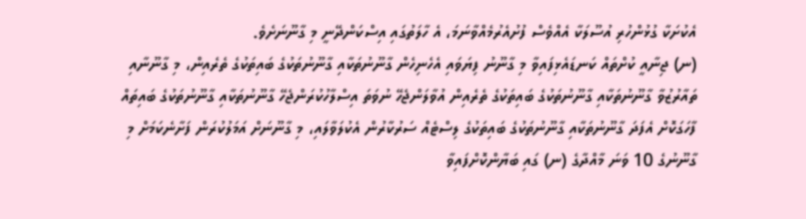އެކުށަކާ ގުޅުންހުރި އުސޫލަކާ އެއްވެސް ފުށުއެރުމެއްވާނަމަ، އެ ހާލަތުގައި އިސްކަންދޭނީ މި ގާނޫނަށެވެ.
(ނ) ޖިނާއީ ކުށްތައް ކަނޑައެޅިފައިވާ މި ގާނޫނު ފިޔަވައި އެހެނިހެން ގާނޫނުތަކާއި ގާނޫނުތަކުގެ ބައިތަކުގެ ތެރެއިން، މި ގާނޫނާއި ތައާރުޒުވާ ގާނޫނުތަކާއި ގާނޫނުތަކުގެ ބައިތަކުގެ ތެރެއިން އުވާލަންޖެހޭ ނުވަތަ އިސްލާހުކުރަންޖެހޭ ގާނޫނުތަކާއި ގާނޫނުތަކުގެ ބައިތައް ފާހަގަކޮށް އެފަދަ ގާނޫނުތަކާއި ގާނޫނުތަކުގެ ބައިތަކުގެ ލިސްޓެއް ސަރުކާރުން އެކުލަވާލައި، މި ގާނޫނަށް އަމަލުކުރަން ފަށާނެކަމަށް މި ގާނޫނުގެ 10 ވަނަ މާއްދާގެ (ނ) ގައި ބަޔާންކޮށްފައިވާ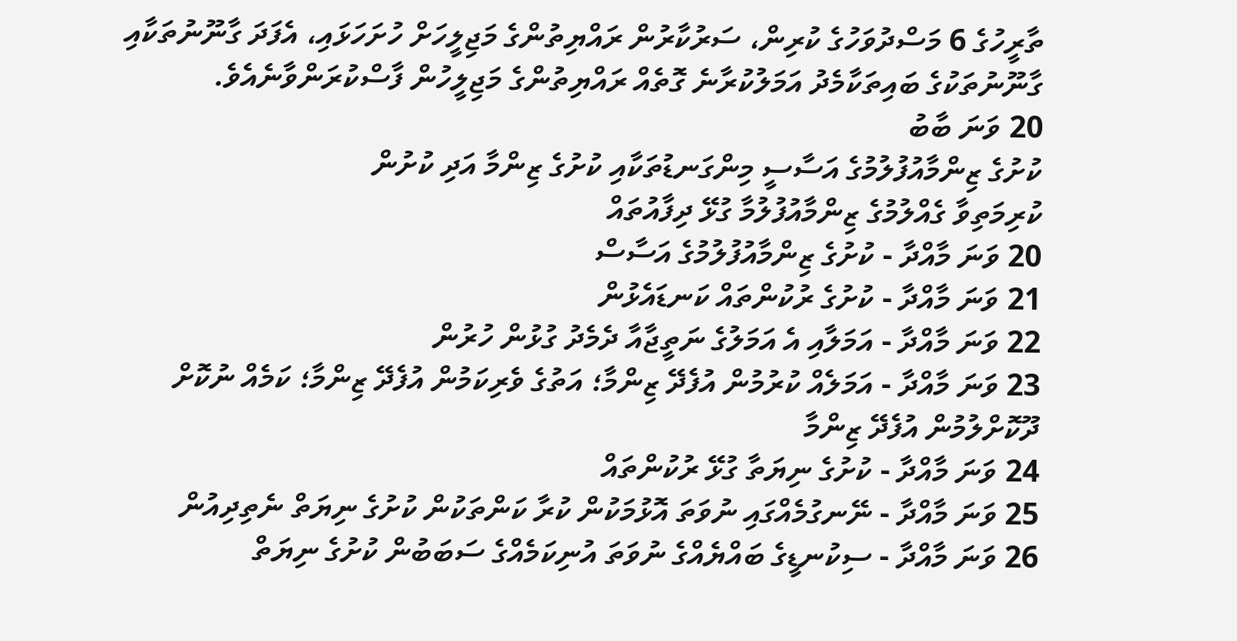ތާރީހުގެ 6 މަސްދުވަހުގެ ކުރިން، ސަރުކާރުން ރައްޔިތުންގެ މަޖިލީހަށް ހުށަހަޅައި، އެފަދަ ގާނޫނުތަކާއި ގާނޫނުތަކުގެ ބައިތަކާމެދު އަމަލުކުރާނެ ގޮތެއް ރައްޔިތުންގެ މަޖިލީހުން ފާސްކުރަންވާނެއެވެ.
20 ވަނަ ބާބު
ކުށުގެ ޒިންމާއުފުލުމުގެ އަސާސީ މިންގަނޑުތަކާއި ކުށުގެ ޒިންމާ އަދި ކުށުން
ކުރިމަތިވާ ގެއްލުމުގެ ޒިންމާއުފުލުމާ ގުޅޭ ދިފާއުތައް
20 ވަނަ މާއްދާ - ކުށުގެ ޒިންމާއުފުލުމުގެ އަސާސް
21 ވަނަ މާއްދާ - ކުށުގެ ރުކުންތައް ކަނޑައެޅުން
22 ވަނަ މާއްދާ - އަމަލާއި އެ އަމަލުގެ ނަތީޖާއާ ދެމެދު ގުޅުން ހުރުން
23 ވަނަ މާއްދާ - އަމަލެއް ކުރުމުން އުފެދޭ ޒިންމާ؛ އަތުގެ ވެރިކަމުން އުފެދޭ ޒިންމާ؛ ކަމެއް ނުކޮށް ދޫކޮށްލުމުން އުފެދޭ ޒިންމާ
24 ވަނަ މާއްދާ - ކުށުގެ ނިޔަތާ ގުޅޭ ރުކުންތައް
25 ވަނަ މާއްދާ - ނޭނގުމެއްގައި ނުވަތަ އޮޅުމަކުން ކުރާ ކަންތަކުން ކުށުގެ ނިޔަތް ނެތިދިއުން
26 ވަނަ މާއްދާ - ސިކުނޑީގެ ބައްޔެއްގެ ނުވަތަ އުނިކަމެއްގެ ސަބަބުން ކުށުގެ ނިޔަތް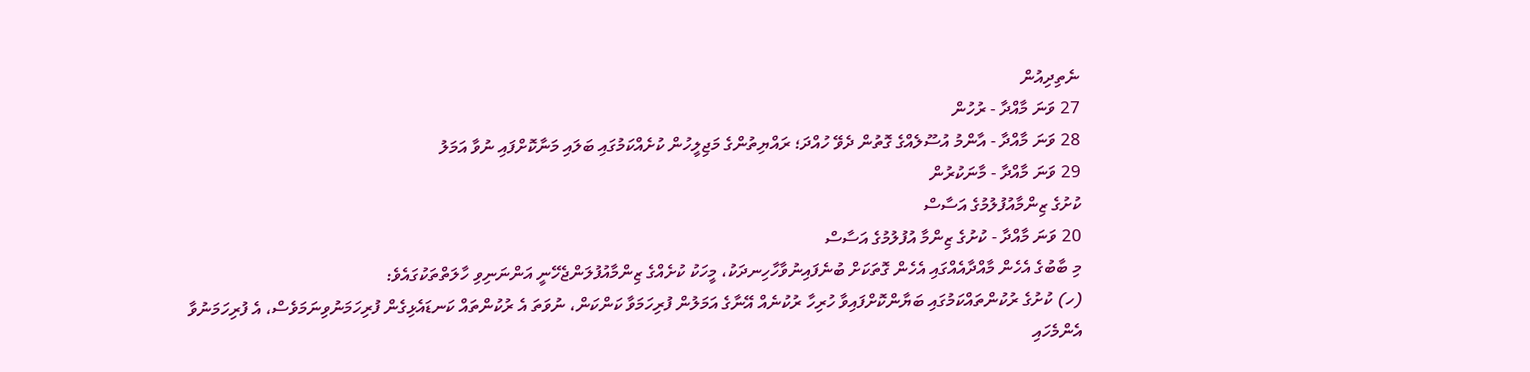ނެތިދިއުން
27 ވަނަ މާއްދާ - ރުހުން
28 ވަނަ މާއްދާ - އާންމު އުސޫލެއްގެ ގޮތުން ދެވޭ ހުއްދަ؛ ރައްޔިތުންގެ މަޖިލީހުން ކުށެއްކަމުގައި ބަލައި މަނާކޮށްފައި ނުވާ އަމަލު
29 ވަނަ މާއްދާ - މާނަކުރުން
ކުށުގެ ޒިންމާއުފުލުމުގެ އަސާސް
20 ވަނަ މާއްދާ - ކުށުގެ ޒިންމާ އުފުލުމުގެ އަސާސް
މި ބާބުގެ އެހެން މާއްދާއެއްގައި އެހެން ގޮތަކަށް ބުނެފައިނުވާހާހިނދަކު، މީހަކު ކުށެއްގެ ޒިންމާއުފުލަންޖެހޭނީ އަންނަނިވި ހާލަތްތަކުގައެވެ:
(ހ) ކުށުގެ ރުކުންތައްކަމުގައި ބަޔާންކޮށްފައިވާ ހުރިހާ ރުކުނެއް އޭނާގެ އަމަލުން ފުރިހަމަވާ ކަންކަން، ނުވަތަ އެ ރުކުންތައް ކަނޑައެޅިގެން ފުރިހަމަނުވިނަމަވެސް، އެ ފުރިހަމަނުވާ އެންމެހައި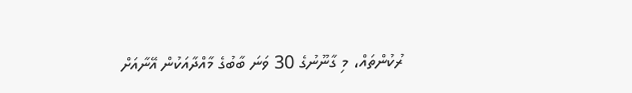ރުކުންތައް، މި ގާނޫނުގެ 30 ވަނަ ބާބުގެ މާއްދާއަކުން އޭނާއަށް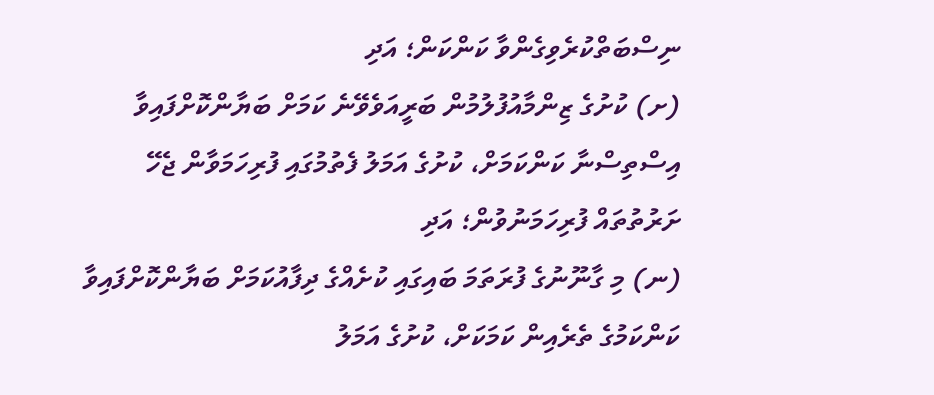ނިސްބަތްކުރެވިގެންވާ ކަންކަން؛ އަދި
(ށ) ކުށުގެ ޒިންމާއުފުލުމުން ބަރީއަވެވޭނެ ކަމަށް ބަޔާންކޮށްފައިވާ އިސްތިސްނާ ކަންކަމަށް، ކުށުގެ އަމަލު ފެތުމުގައި ފުރިހަމަވާން ޖެހޭ ށަރުތުތައް ފުރިހަމަނުވުން؛ އަދި
(ނ) މި ގާނޫނުގެ ފުރަތަމަ ބައިގައި ކުށެއްގެ ދިފާއުކަމަށް ބަޔާންކޮށްފައިވާ ކަންކަމުގެ ތެރެއިން ކަމަކަށް، ކުށުގެ އަމަލު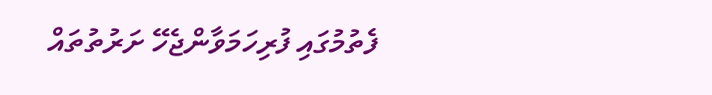ފެތުމުގައި ފުރިހަމަވާންޖެހޭ ށަރުތުތައް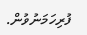ފުރިހަމަނުވުން.